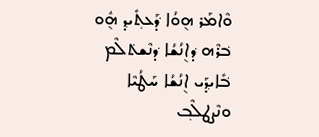ܘܶܐܡܰܪ ܗ݈ܘܳܐ ܕ݁ܰܥܬ݂ܺܝܕ݂ ܗ݈ܽܘ ܒ݁ܪܶܗ ܕ݁ܐ݈ܢܳܫܳܐ ܕ݁ܢܶܫܬ݁ܠܶܡ ܒ݁ܺܐܝܕ݂ܰܝ ܐ݈ܢܳܫܳܐ ܚܰܛܳܝܶܐ ܘܢܶܨܛܠܶܒ݂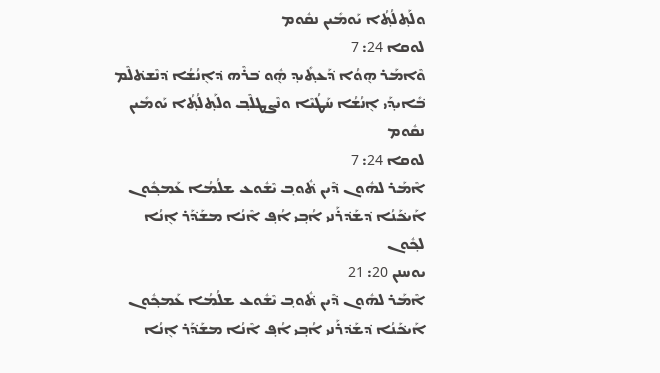ܘܠܰܬ݂ܠܳܬ݂ܳܐ ܝܰܘܡܺܝܢ ܢܩܽܘܡ
ܠܘܩܐ 24: 7
ܘܶܐܡܰܪ ܗ݈ܘܳܐ ܕ݁ܰܥܬ݂ܺܝܕ݂ ܗ݈ܽܘ ܒ݁ܪܶܗ ܕ݁ܐ݈ܢܳܫܳܐ ܕ݁ܢܶܫܬ݁ܠܶܡ ܒ݁ܺܐܝܕ݂ܰܝ ܐ݈ܢܳܫܳܐ ܚܰܛܳܝܶܐ ܘܢܶܨܛܠܶܒ݂ ܘܠܰܬ݂ܠܳܬ݂ܳܐ ܝܰܘܡܺܝܢ ܢܩܽܘܡ
ܠܘܩܐ 24: 7
ܐܶܡܰܪ ܠܗܽܘܢ ܕ݁ܶܝܢ ܬ݁ܽܘܒ݂ ܝܶܫܽܘܥ ܫܠܳܡܳܐ ܥܰܡܟ݂ܽܘܢ ܐܰܝܟ݁ܰܢܳܐ ܕ݁ܫܰܕ݁ܪܰܢܝ ܐܳܒ݂ܝ ܐܳܦ݂ ܐܶܢܳܐ ܡܫܰܕ݁ܰܪ ܐ݈ܢܳܐ ܠܟ݂ܽܘܢ
ܝܘܚܢܢ 20: 21
ܐܶܡܰܪ ܠܗܽܘܢ ܕ݁ܶܝܢ ܬ݁ܽܘܒ݂ ܝܶܫܽܘܥ ܫܠܳܡܳܐ ܥܰܡܟ݂ܽܘܢ ܐܰܝܟ݁ܰܢܳܐ ܕ݁ܫܰܕ݁ܪܰܢܝ ܐܳܒ݂ܝ ܐܳܦ݂ ܐܶܢܳܐ ܡܫܰܕ݁ܰܪ ܐ݈ܢܳܐ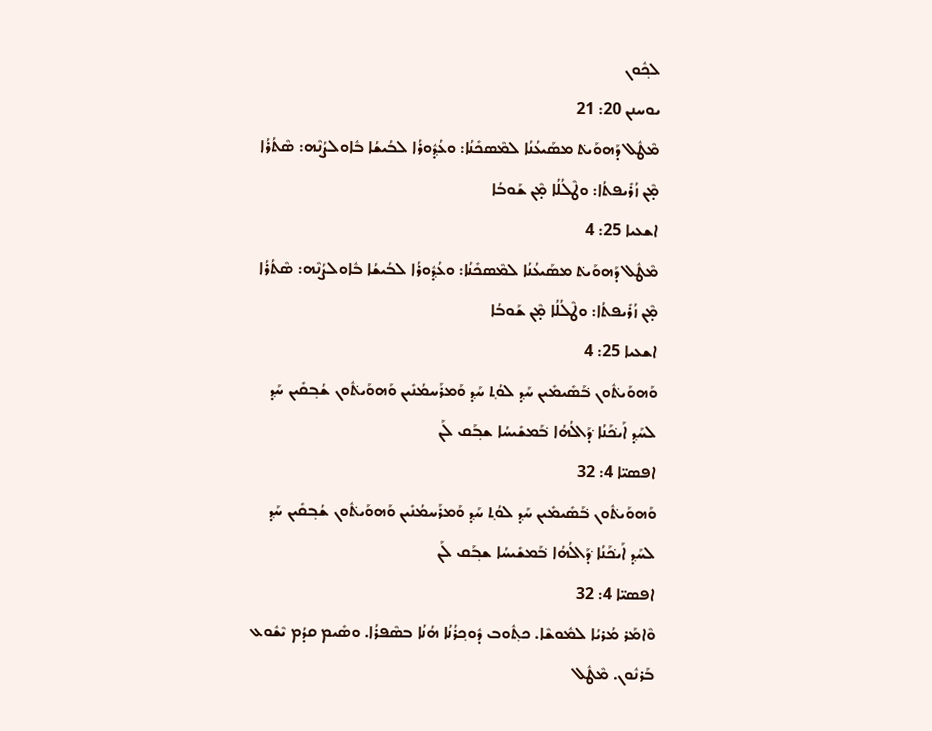ܠܟ݂ܽܘܢ
ܝܘܚܢܢ 20: 21
ܡܶܛܽܠ ܕܰܗܘܰܝܬ݁ ܡܣܰܝܥܳܢܳܐ ܠܡܶܣܟܺܢܳܐ: ܘܥܳܕ݂ܽܘܪܳܐ ܠܒܳܝܫܳܐ ܒܽܐܘܠܨܳܢܶܗ: ܣܶܬܳܪܳܐ ܡ̣ܶܢ ܙܳܪܺܝܦܬܳܐ: ܘܛܶܠܳܠܳܐ ܡ̣ܶܢ ܫܰܘܒܳܐ
ܐܫܥܝܐ 25: 4
ܡܶܛܽܠ ܕܰܗܘܰܝܬ݁ ܡܣܰܝܥܳܢܳܐ ܠܡܶܣܟܺܢܳܐ: ܘܥܳܕ݂ܽܘܪܳܐ ܠܒܳܝܫܳܐ ܒܽܐܘܠܨܳܢܶܗ: ܣܶܬܳܪܳܐ ܡ̣ܶܢ ܙܳܪܺܝܦܬܳܐ: ܘܛܶܠܳܠܳܐ ܡ̣ܶܢ ܫܰܘܒܳܐ
ܐܫܥܝܐ 25: 4
ܘܰܗܘܰܝܬ݁ܽܘܢ ܒ݁ܰܣܺܝܡܺܝܢ ܚܰܕ݂ ܠܘܳܬ݂ ܚܰܕ݂ ܘܰܡܪܰܚܡܳܢܺܝܢ ܘܰܗܘܰܝܬ݁ܽܘܢ ܫܳܒ݂ܩܺܝܢ ܚܰܕ݂ ܠܚܰܕ݂ ܐܰܝܟ݁ܰܢܳܐ ܕ݁ܰܐܠܳܗܳܐ ܒ݁ܰܡܫܺܝܚܳܐ ܫܒ݂ܰܩ ܠܰܢ
ܐܦܣܝ̈ܐ 4: 32
ܘܰܗܘܰܝܬ݁ܽܘܢ ܒ݁ܰܣܺܝܡܺܝܢ ܚܰܕ݂ ܠܘܳܬ݂ ܚܰܕ݂ ܘܰܡܪܰܚܡܳܢܺܝܢ ܘܰܗܘܰܝܬ݁ܽܘܢ ܫܳܒ݂ܩܺܝܢ ܚܰܕ݂ ܠܚܰܕ݂ ܐܰܝܟ݁ܰܢܳܐ ܕ݁ܰܐܠܳܗܳܐ ܒ݁ܰܡܫܺܝܚܳܐ ܫܒ݂ܰܩ ܠܰܢ
ܐܦܣܝ̈ܐ 4: 32
ܘܶܐܡܰܪ ܡܳܪܝܳܐ ܠܡܽܘܫܶܐ. ܟܬ݂ܽܘܒ ܕܽܘܟ݂ܪܳܢܳܐ ܗܳܢܳܐ ܒܣܶܦܪܳܐ. ܘܣܺܝܡ ܩܕܳܡ ܝܶܫܽܘܥ ܒܰܪܢܽܘܢ. ܡܶܛܽܠ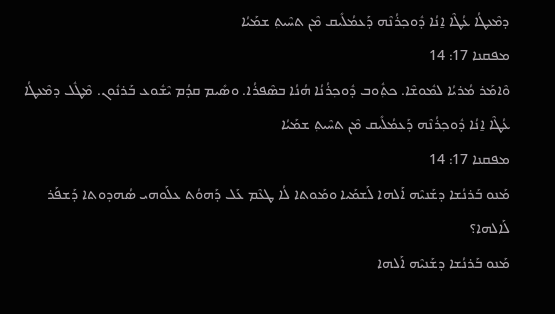ܕܡܶܥܛܳܐ ܥܳܛܶܐ ܐ̱ܢܳܐ ܕܽܘܟ݂ܪܳܢܶܗ ܕܰܥܡܳܠܺܝܩ ܡܶܢ ܬܚܶܝܬ݂ ܫܡܰܝܳܐ
ܡܦܩܢܐ 17: 14
ܘܶܐܡܰܪ ܡܳܪܝܳܐ ܠܡܽܘܫܶܐ. ܟܬ݂ܽܘܒ ܕܽܘܟ݂ܪܳܢܳܐ ܗܳܢܳܐ ܒܣܶܦܪܳܐ. ܘܣܺܝܡ ܩܕܳܡ ܝܶܫܽܘܥ ܒܰܪܢܽܘܢ. ܡܶܛܽܠ ܕܡܶܥܛܳܐ ܥܳܛܶܐ ܐ̱ܢܳܐ ܕܽܘܟ݂ܪܳܢܶܗ ܕܰܥܡܳܠܺܝܩ ܡܶܢ ܬܚܶܝܬ݂ ܫܡܰܝܳܐ
ܡܦܩܢܐ 17: 14
ܡܰܢܘ ܒܰܪܢܳܫܐ ܕܫܰܢܝܶܗ ܐܰܠܗܐ ܠܰܫܡܰܝܐ ܘܡܰܘܬܐ ܠܳܐ ܛܥܶܡ ܥܰܠ ܕܰܗܘܳܬ ܥܠܰܘܗܝ ܣܳܗܕܘܬܐ ܕܰܫܦܰܪ ܠܰܐܠܗܐ؟
ܡܰܢܘ ܒܰܪܢܳܫܐ ܕܫܰܢܝܶܗ ܐܰܠܗܐ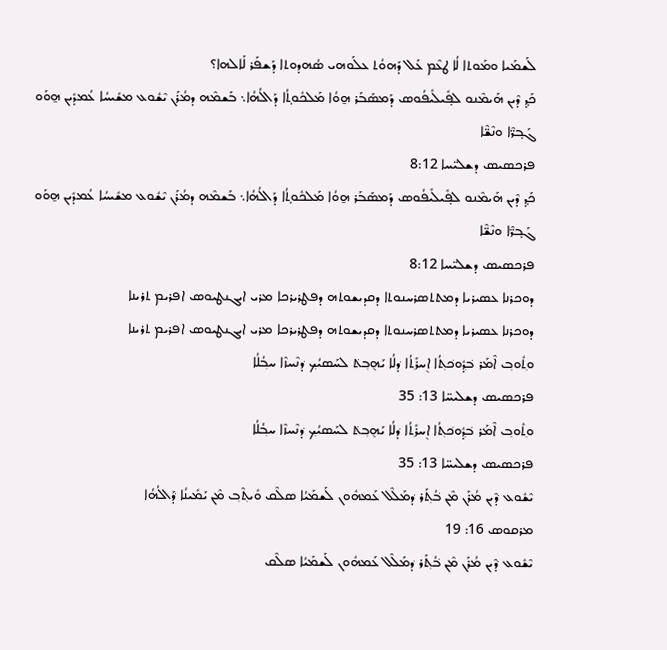ܠܰܫܡܰܝܐ ܘܡܰܘܬܐ ܠܳܐ ܛܥܶܡ ܥܰܠ ܕܰܗܘܳܬ ܥܠܰܘܗܝ ܣܳܗܕܘܬܐ ܕܰܫܦܰܪ ܠܰܐܠܗܐ؟
ܟܰܕ̥ ܕܶܝܢ ܗܰܝܡܶܢܘ ܠܦ̥ܺܝܠܺܝܦܳܘܣ ܕܰܡܣܰܒܰܪ ܗ̱ܘܳܐ ܡܰܠܟܽܘܬ̥ܳܐ ܕܰܐܠܳܗܳܐ܆ ܒܰܫܡܶܗ ܕܡܳܪܰܢ ܝܶܫܽܘܥ ܡܫܺܝܚܳܐ ܥܳܡܕܺܝܢ ܗ̱ܘܰܘ ܓܰܒ̥ܪ̈ܶܐ ܘܢܶܫ̈ܶܐ
ܦܪܟܣܝܣ ܕܫܠܝ̈ܚܐ 8:12
ܟܰܕ̥ ܕܶܝܢ ܗܰܝܡܶܢܘ ܠܦ̥ܺܝܠܺܝܦܳܘܣ ܕܰܡܣܰܒܰܪ ܗ̱ܘܳܐ ܡܰܠܟܽܘܬ̥ܳܐ ܕܰܐܠܳܗܳܐ܆ ܒܰܫܡܶܗ ܕܡܳܪܰܢ ܝܶܫܽܘܥ ܡܫܺܝܚܳܐ ܥܳܡܕܺܝܢ ܗ̱ܘܰܘ ܓܰܒ̥ܪ̈ܶܐ ܘܢܶܫ̈ܶܐ
ܦܪܟܣܝܣ ܕܫܠܝ̈ܚܐ 8:12
ܕܘܟܪܢܐ ܥܣܝܪܝܐ ܕܡܬܬܣܪܚܢܘܬܐ ܕܩܕܝܫܘܬܗ ܕܦܛܪܝܪܟܐ ܡܪܝ ܐܝܓܢܛܝܘܣ ܐܦܪܝܡ ܬܪܝܢܐ
ܕܘܟܪܢܐ ܥܣܝܪܝܐ ܕܡܬܬܣܪܚܢܘܬܐ ܕܩܕܝܫܘܬܗ ܕܦܛܪܝܪܟܐ ܡܪܝ ܐܝܓܢܛܝܘܣ ܐܦܪܝܡ ܬܪܝܢܐ
ܘܬ݂ܽܘܒ݂ ܐܶܡܰܪ ܒ݁ܕ݂ܽܘܟ݁ܬ݂ܳܐ ܐ݈ܚܪܺܬ݂ܳܐ ܕ݁ܠܳܐ ܝܰܗ݈ܒ݂ܬ݁ ܠܚܰܣܝܳܟ݂ ܕ݁ܢܶܚܙܶܐ ܚܒ݂ܳܠܳܐ
ܦܪܟܣܝܣ ܕܫܠܝܚ̈ܐ 13: 35
ܘܬ݂ܽܘܒ݂ ܐܶܡܰܪ ܒ݁ܕ݂ܽܘܟ݁ܬ݂ܳܐ ܐ݈ܚܪܺܬ݂ܳܐ ܕ݁ܠܳܐ ܝܰܗ݈ܒ݂ܬ݁ ܠܚܰܣܝܳܟ݂ ܕ݁ܢܶܚܙܶܐ ܚܒ݂ܳܠܳܐ
ܦܪܟܣܝܣ ܕܫܠܝܚ̈ܐ 13: 35
ܝܶܫܽܘܥ ܕ݁ܶܝܢ ܡܳܪܰܢ ܡܶܢ ܒ݁ܳܬ݂ܰܪ ܕ݁ܡܰܠܶܠ ܥܰܡܗܽܘܢ ܠܰܫܡܰܝܳܐ ܣܠܶܩ ܘܺܝܬ݂ܶܒ݂ ܡܶܢ ܝܰܡܺܝܢܳܐ ܕ݁ܰܐܠܳܗܳܐ
ܡܪܩܘܣ 16: 19
ܝܶܫܽܘܥ ܕ݁ܶܝܢ ܡܳܪܰܢ ܡܶܢ ܒ݁ܳܬ݂ܰܪ ܕ݁ܡܰܠܶܠ ܥܰܡܗܽܘܢ ܠܰܫܡܰܝܳܐ ܣܠܶܩ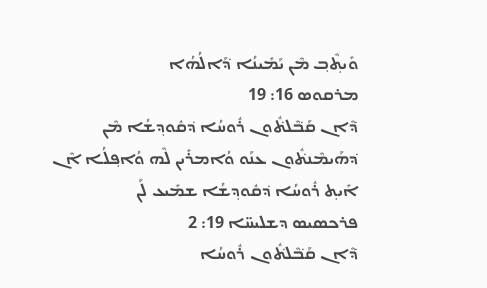ܘܺܝܬ݂ܶܒ݂ ܡܶܢ ܝܰܡܺܝܢܳܐ ܕ݁ܰܐܠܳܗܳܐ
ܡܪܩܘܣ 16: 19
ܕ݁ܶܐܢ ܩܰܒ݁ܶܠܬ݁ܽܘܢ ܪܽܘܚܳܐ ܕ݁ܩܽܘܕ݂ܫܳܐ ܡܶܢ ܕ݁ܗܰܝܡܶܢܬ݁ܽܘܢ ܥܢܰܘ ܘܳܐܡܪܺܝܢ ܠܶܗ ܘܳܐܦ݂ܠܳܐ ܐܶܢ ܐܺܝܬ݂ ܪܽܘܚܳܐ ܕ݁ܩܽܘܕ݂ܫܳܐ ܫܡܺܝܥ ܠܰܢ
ܦܪܟܣܝܣ ܕܫܠܝܚ̈ܐ 19: 2
ܕ݁ܶܐܢ ܩܰܒ݁ܶܠܬ݁ܽܘܢ ܪܽܘܚܳܐ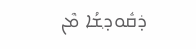ܕ݁ܩܽܘܕ݂ܫܳܐ ܡܶܢ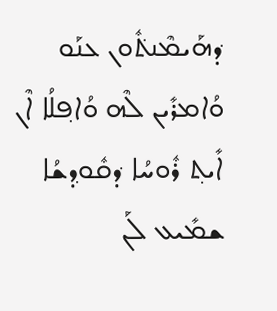ܕ݁ܗܰܝܡܶܢܬ݁ܽܘܢ ܥܢܰܘ ܘܳܐܡܪܺܝܢ ܠܶܗ ܘܳܐܦ݂ܠܳܐ ܐܶܢ ܐܺܝܬ݂ ܪܽܘܚܳܐ ܕ݁ܩܽܘܕ݂ܫܳܐ ܫܡܺܝܥ ܠܰܢ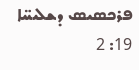ܦܪܟܣܝܣ ܕܫܠܝܚ̈ܐ 19: 2